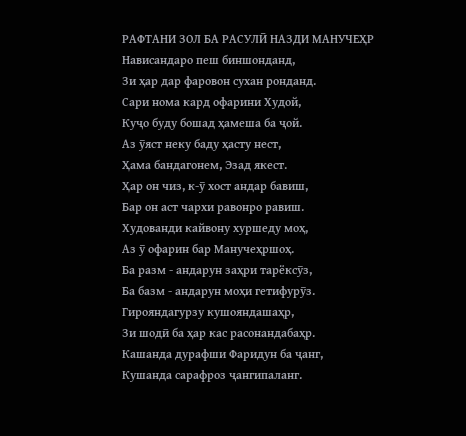РАФТАНИ ЗОЛ БА РАСУЛӢ НАЗДИ МАНУЧЕҲР
Нависандаро пеш биншонданд,
Зи ҳар дар фаровон сухан ронданд.
Сари нома кард офарини Худой,
Куҷо буду бошад ҳамеша ба ҷой.
Аз ӯяст неку баду ҳасту нест,
Ҳама бандагонем, Эзад якест.
Ҳар он чиз, к-ӯ хост андар бавиш,
Бар он аст чархи равонро равиш.
Худованди кайвону хуршеду моҳ,
Аз ӯ офарин бар Манучеҳршоҳ.
Ба разм - андарун заҳри тарёксӯз,
Ба базм - андарун моҳи гетифурӯз.
Гирояндагурзу кушояндашаҳр,
Зи шодӣ ба ҳар кас расонандабаҳр.
Кашанда дурафши Фаридун ба ҷанг,
Кушанда сарафроз ҷангипаланг.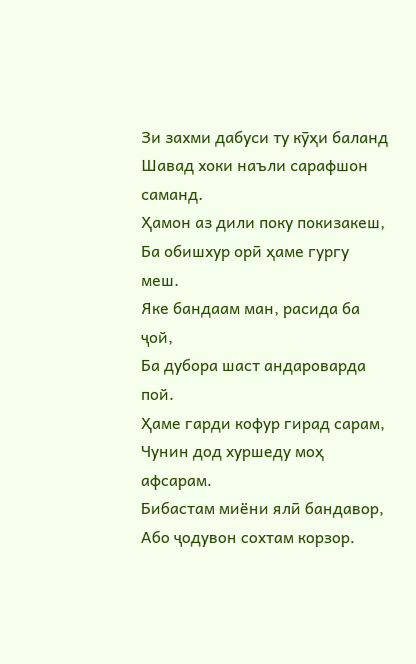Зи захми дабуси ту кӯҳи баланд
Шавад хоки наъли сарафшон саманд.
Ҳамон аз дили поку покизакеш,
Ба обишхур орӣ ҳаме гургу меш.
Яке бандаам ман, расида ба ҷой,
Ба дубора шаст андароварда пой.
Ҳаме гарди кофур гирад сарам,
Чунин дод хуршеду моҳ афсарам.
Бибастам миёни ялӣ бандавор,
Або ҷодувон сохтам корзор.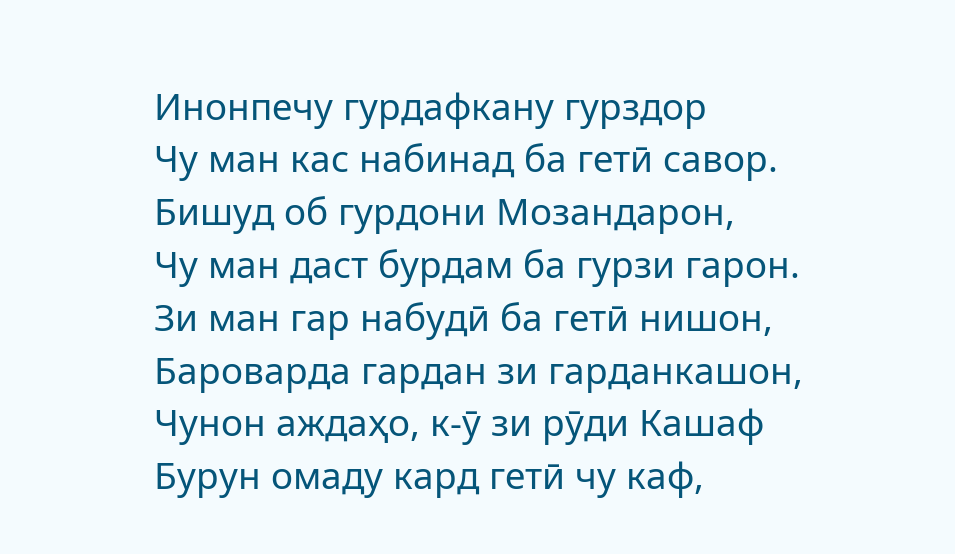Инонпечу гурдафкану гурздор
Чу ман кас набинад ба гетӣ савор.
Бишуд об гурдони Мозандарон,
Чу ман даст бурдам ба гурзи гарон.
Зи ман гар набудӣ ба гетӣ нишон,
Бароварда гардан зи гарданкашон,
Чунон аждаҳо, к-ӯ зи рӯди Кашаф
Бурун омаду кард гетӣ чу каф,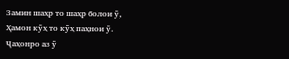Замин шаҳр то шаҳр болои ӯ,
Ҳамон кӯҳ то кӯҳ паҳнои ӯ.
Ҷаҳонро аз ӯ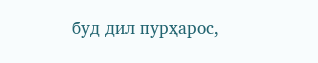буд дил пурҳарос,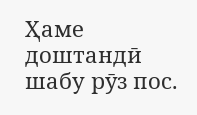Ҳаме доштандӣ шабу рӯз пос.